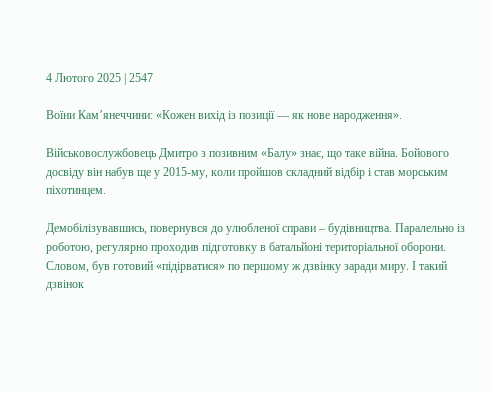4 Лютого 2025 | 2547

Воїни Кам’янеччини: «Кожен вихід із позиції — як нове народження».

Військовослужбовець Дмитро з позивним «Балу» знає, що таке війна. Бойового досвіду він набув ще у 2015-му, коли пройшов складний відбір і став морським піхотинцем.

Демобілізувавшись, повернувся до улюбленої справи – будівництва. Паралельно із роботою, регулярно проходив підготовку в батальйоні територіальної оборони. Словом, був готовий «підірватися» по першому ж дзвінку заради миру. І такий дзвінок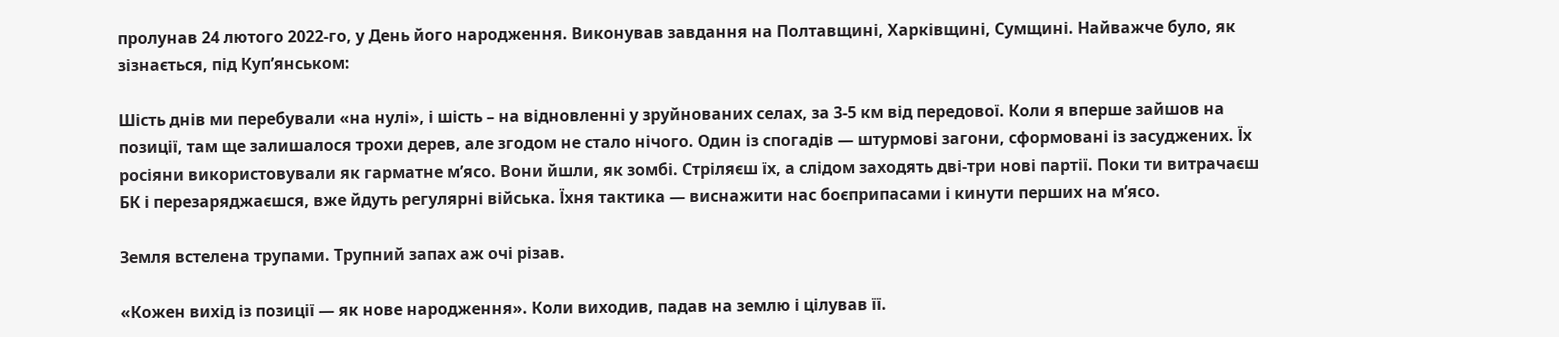пролунав 24 лютого 2022-го, у День його народження. Виконував завдання на Полтавщині, Харківщині, Сумщині. Найважче було, як зізнається, під Куп’янськом:

Шість днів ми перебували «на нулі», і шість – на відновленні у зруйнованих селах, за 3-5 км від передової. Коли я вперше зайшов на позиції, там ще залишалося трохи дерев, але згодом не стало нічого. Один із спогадів — штурмові загони, сформовані із засуджених. Їх росіяни використовували як гарматне м’ясо. Вони йшли, як зомбі. Стріляєш їх, а слідом заходять дві-три нові партії. Поки ти витрачаєш БК і перезаряджаєшся, вже йдуть регулярні війська. Їхня тактика — виснажити нас боєприпасами і кинути перших на м’ясо.

Земля встелена трупами. Трупний запах аж очі різав.

«Кожен вихід із позиції — як нове народження». Коли виходив, падав на землю і цілував її.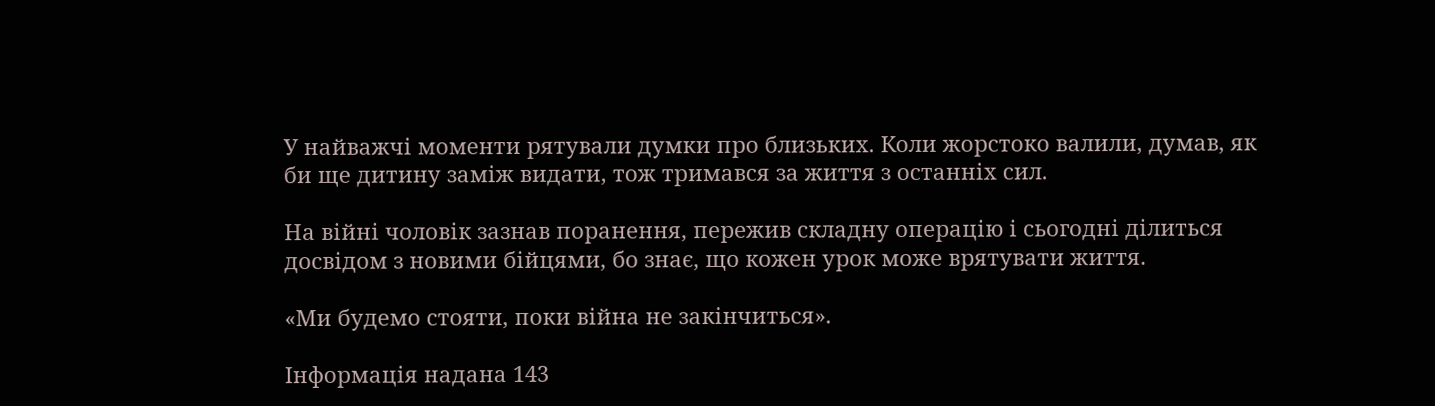У найважчі моменти рятували думки про близьких. Коли жорстоко валили, думав, як би ще дитину заміж видати, тож тримався за життя з останніх сил.

На війні чоловік зазнав поранення, пережив складну операцію і сьогодні ділиться досвідом з новими бійцями, бо знає, що кожен урок може врятувати життя.

«Ми будемо стояти, поки війна не закінчиться».

Інформація надана 143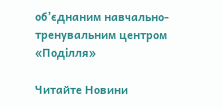об’єднаним навчально-тренувальним центром «Поділля»

Читайте Новини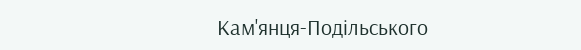Кам'янця-Подільського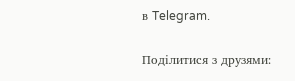в Telegram.

Поділитися з друзями: